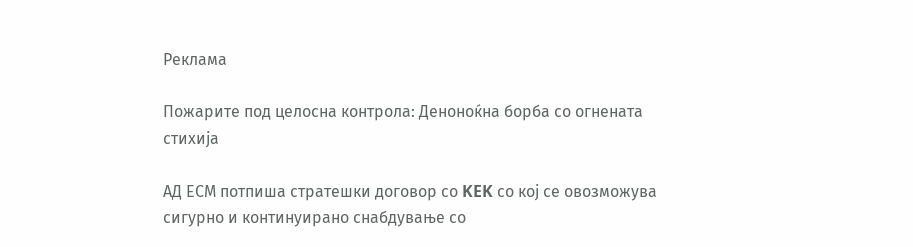Реклама

Пожарите под целосна контрола: Деноноќна борба со огнената стихија

АД ЕСМ потпиша стратешки договор со KEK со кој се овозможува сигурно и континуирано снабдување со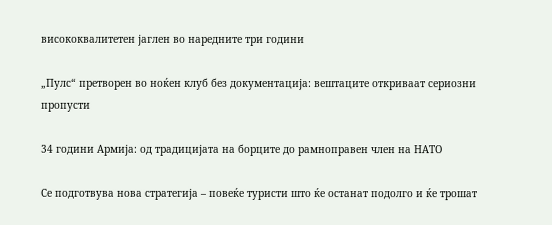висококвалитетен јаглен во наредните три години

„Пулс“ претворен во ноќен клуб без документација: вештаците откриваат сериозни пропусти

34 години Армија: од традицијата на борците до рамноправен член на НАТО

Се подготвува нова стратегија – повеќе туристи што ќе останат подолго и ќе трошат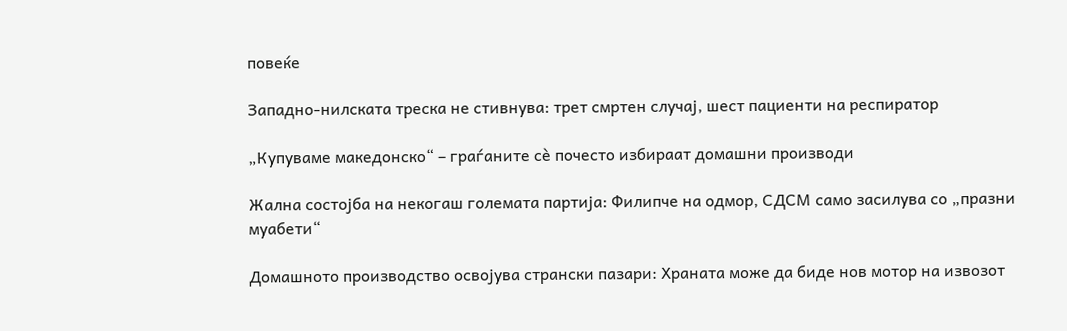повеќе

Западно-нилската треска не стивнува: трет смртен случај, шест пациенти на респиратор

„Купуваме македонско“ – граѓаните сѐ почесто избираат домашни производи

Жална состојба на некогаш големата партија: Филипче на одмор, СДСМ само засилува со „празни муабети“

Домашното производство освојува странски пазари: Храната може да биде нов мотор на извозот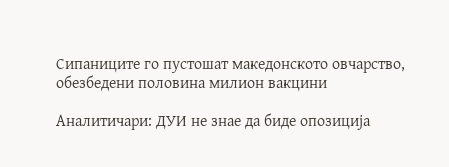Сипаниците го пустошат македонското овчарство, обезбедени половина милион вакцини

Аналитичари: ДУИ не знае да биде опозиција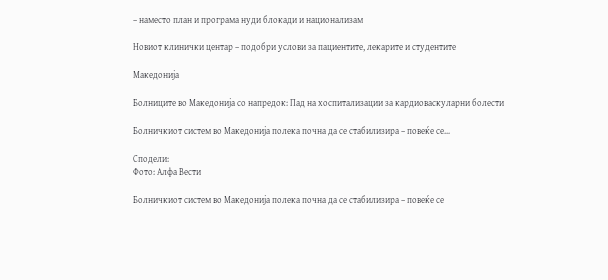– наместо план и програма нуди блокади и национализам

Новиот клинички центар – подобри услови за пациентите, лекарите и студентите

Македонија

Болниците во Македонија со напредок: Пад на хоспитализации за кардиоваскуларни болести

Болничкиот систем во Македонија полека почна да се стабилизира – повеќе се…

Сподели:
Фото: Алфа Вести

Болничкиот систем во Македонија полека почна да се стабилизира – повеќе се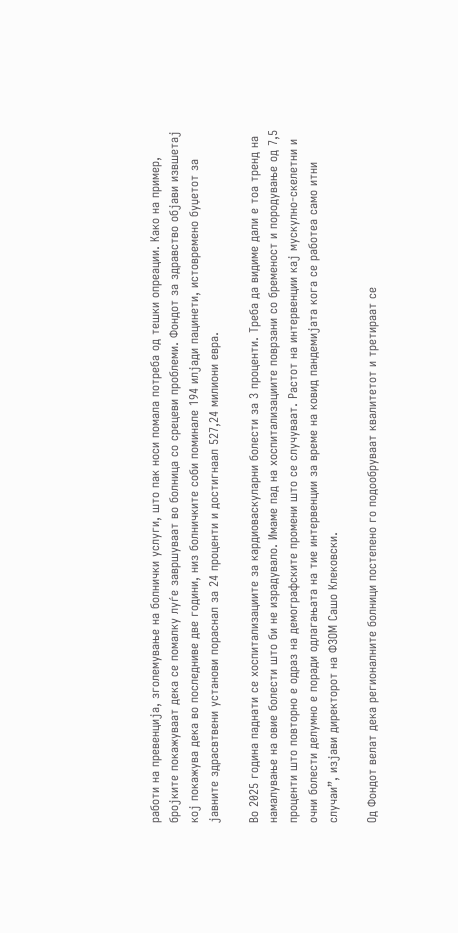работи на превенција, зголемување на болнички услуги, што пак носи помала потреба од тешки опреации. Како на пример, бројките покажуваат дека се помалку луѓе завршуваат во болница со срецеви проблеми. Фондот за здравство објави извшетај кој покажува дека во последниве две години, низ болничките соби поминале 194 илјади пацинети, истовремено буџетот за јавните здрасвтвени установи пораснал за 24 проценти и достигнаал 527,24 милиони евра.

Во 2025 година паднати се хоспитализациите за кардиоваскуларни болести за 3 проценти. Треба да видиме дали е тоа тренд на намалување на овие болести што би не израдувало. Имаме пад на хоспитализациите поврзани со бременост и породување од 7,5 проценти што повторно е одраз на демографските промени што се случуваат. Растот на интервенции кај мускулно-скелетни и очни болести делумно е поради одлагањата на тие интервенции за време на ковид пандемијата кога се работеа само итни случаи”, изјави директорот на ФЗОМ Сашо Клековски.

Од Фондот велат дека регионалните болници постепено го подообруваат квалитетот и третираат се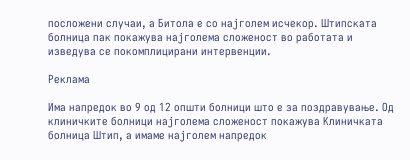посложени случаи, а Битола е со најголем исчекор. Штипската болница пак покажува најголема сложеност во работата и изведува се покомплицирани интервенции.

Реклама

Има напредок во 9 од 12 општи болници што е за поздравување. Од клиничките болници најголема сложеност покажува Клиничката болница Штип, а имаме најголем напредок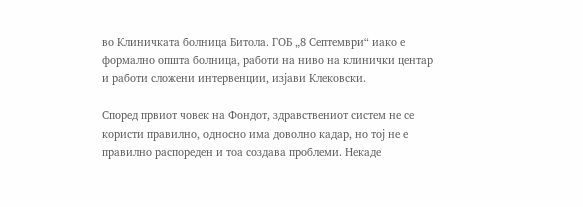во Клиничката болница Битола. ГОБ „8 Септември“ иако е формално општа болница, работи на ниво на клинички центар и работи сложени интервенции, изјави Клековски.

Според првиот човек на Фондот, здравствениот систем не се користи правилно, односно има доволно кадар, но тој не е правилно распореден и тоа создава проблеми. Некаде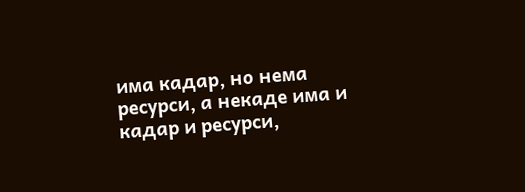има кадар, но нема ресурси, а некаде има и кадар и ресурси,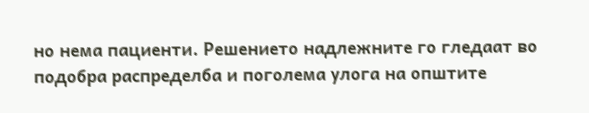но нема пациенти. Решението надлежните го гледаат во подобра распределба и поголема улога на општите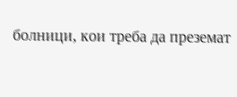болници, кои треба да преземат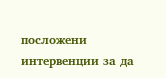посложени интервенции за да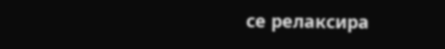се релаксира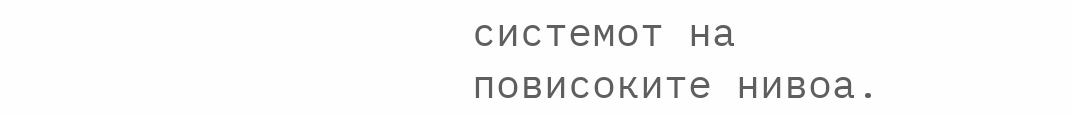системот на повисоките нивоа.